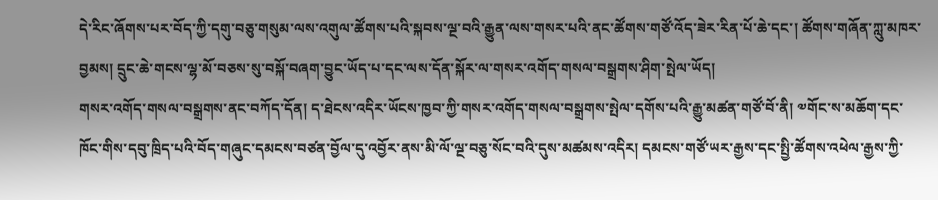དེ་རིང་ཞོགས་པར་བོད་ཀྱི་དགུ་བཅུ་གསུམ་ལས་འགུལ་ཚོགས་པའི་སྐབས་ལྔ་བའི་རྒྱུན་ལས་གསར་པའི་ནང་ཚོགས་གཙོ་འོད་ཟེར་རིན་པོ་ཆེ་དང་། ཚོགས་གཞོན་ཀླུ་མཁར་བྱམས། དྲུང་ཆེ་གངས་ལྷ་མོ་བཅས་སུ་བསྐོ་བཞག་བྱུང་ཡོད་པ་དང་ལས་དོན་སྐོར་ལ་གསར་འགོད་གསལ་བསྒྲགས་ཤིག་སྤེལ་ཡོད།
གསར་འགོད་གསལ་བསྒྲགས་ནང་བཀོད་དོན། ད་ཐེངས་འདིར་ཡོངས་ཁྱབ་ཀྱི་གསར་འགོད་གསལ་བསྒྲགས་སྤེལ་དགོས་པའི་རྒྱུ་མཚན་གཙོ་བོ་ནི། ༧གོང་ས་མཆོག་དང་ཁོང་གིས་དབུ་ཁྲིད་པའི་བོད་གཞུང་དམངས་བཙན་བྱོལ་དུ་འབྱོར་ནས་མི་ལོ་ལྔ་བཅུ་སོང་བའི་དུས་མཚམས་འདིར། དམངས་གཙོ་ཡར་རྒྱས་དང་སྤྱི་ཚོགས་འཕེལ་རྒྱས་ཀྱི་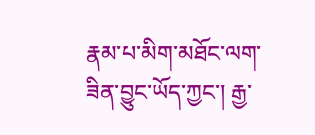རྣམ་པ་མིག་མཐོང་ལག་ཟིན་བྱུང་ཡོད་ཀྱང་། རྒྱ་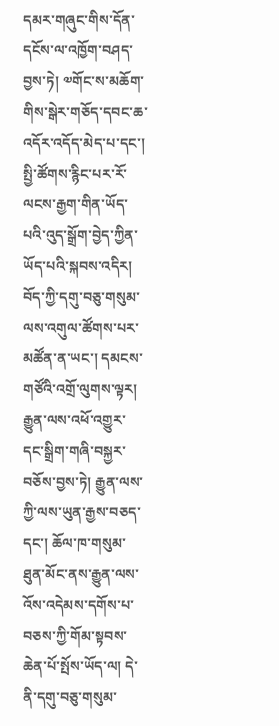དམར་གཞུང་གིས་དོན་དངོས་ལ་འཁྱོག་བཤད་བྱས་ཏེ། ༧གོང་ས་མཆོག་གིས་སྒེར་གཅོད་དབང་ཆ་འདོར་འདོད་མེད་པ་དང་། སྤྱི་ཚོགས་རྙིང་པར་རོ་ལངས་རྒྱག་གིན་ཡོད་པའི་འུད་སྒྲོག་བྱེད་ཀྱིན་ཡོད་པའི་སྐབས་འདིར། བོད་ཀྱི་དགུ་བཅུ་གསུམ་ལས་འགུལ་ཚོགས་པར་མཚོན་ན་ཡང་། དམངས་གཙོའི་འགྲོ་ལུགས་ལྟར། རྒྱུན་ལས་འཕོ་འགྱུར་དང་སྒྲིག་གཞི་བསྐྱར་བཅོས་བྱས་ཏེ། རྒྱུན་ལས་ཀྱི་ལས་ཡུན་རྒྱས་བཅད་དང་། ཆོལ་ཁ་གསུམ་ཐུན་མོང་ནས་རྒྱུན་ལས་འོས་འདེམས་དགོས་པ་བཅས་ཀྱི་གོམ་སྟབས་ཆེན་པོ་སྤོས་ཡོད་ལ། དེ་ནི་དགུ་བཅུ་གསུམ་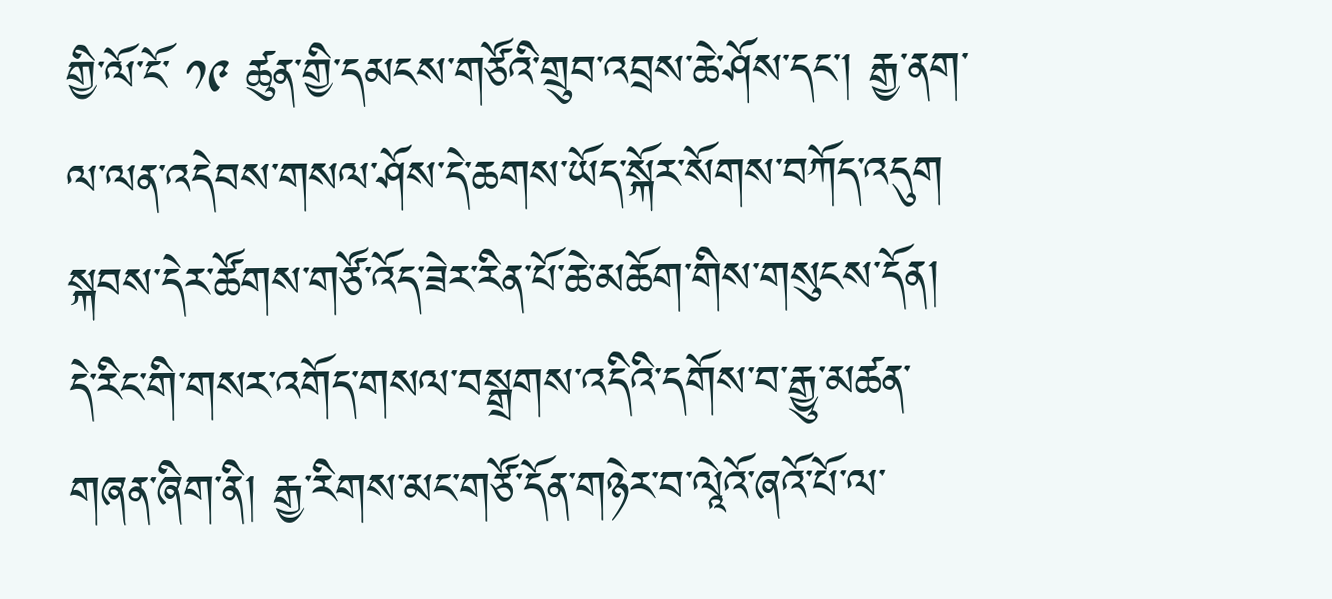གྱི་ལོ་ངོ་ ༡༩ ཚུན་གྱི་དམངས་གཙོའི་གྲུབ་འབྲས་ཆེ་ཤོས་དང་། རྒྱ་ནག་ལ་ལན་འདེབས་གསལ་ཤོས་དེ་ཆགས་ཡོད་སྐོར་སོགས་བཀོད་འདུག
སྐབས་དེར་ཚོགས་གཙོ་འོད་ཟེར་རིན་པོ་ཆེ་མཆོག་གིས་གསུངས་དོན། དེ་རིང་གི་གསར་འགོད་གསལ་བསྒྲགས་འདིའི་དགོས་བ་རྒྱུ་མཚན་གཞན་ཞིག་ནི། རྒྱ་རིགས་མང་གཙོ་དོན་གཉེར་བ་ལཱེའོ་ཞའོ་པོ་ལ་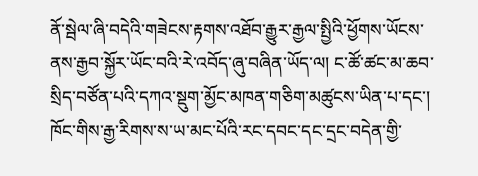ནོ་སྦེལ་ཞི་བདེའི་གཟེངས་རྟགས་འཐོབ་རྒྱུར་རྒྱལ་སྤྱིའི་ཕྱོགས་ཡོངས་ནས་རྒྱབ་སྐྱོར་ཡོང་བའི་རེ་འབོད་ཞུ་བཞིན་ཡོད་ལ། ང་ཚོ་ཚང་མ་ཆབ་སྲིད་བཙོན་པའི་དཀའ་སྡུག་མྱོང་མཁན་གཅིག་མཚུངས་ཡིན་པ་དང་། ཁོང་གིས་རྒྱ་རིགས་ས་ཡ་མང་པོའི་རང་དབང་དང་དྲང་བདེན་གྱི་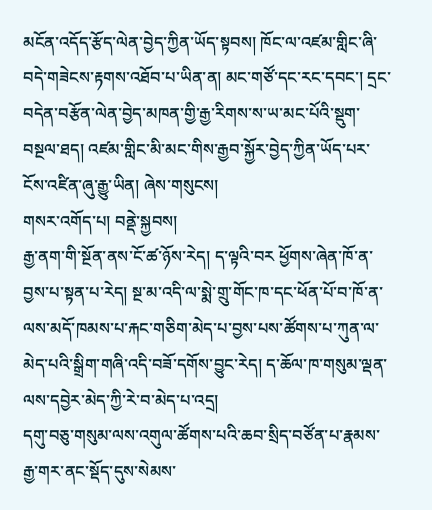མངོན་འདོད་རྩོད་ལེན་བྱེད་ཀྱིན་ཡོད་སྟབས། ཁོང་ལ་འཛམ་གླིང་ཞི་བདེ་གཟེངས་རྟགས་འཐོབ་པ་ཡིན་ན། མང་གཙོ་དང་རང་དབང་། དྲང་བདེན་བརྩོན་ལེན་བྱེད་མཁན་གྱི་རྒྱ་རིགས་ས་ཡ་མང་པོའི་སྡུག་བསྔལ་ཐད། འཛམ་གླིང་མི་མང་གིས་རྒྱབ་སྐྱོར་བྱེད་ཀྱིན་ཡོད་པར་ངོས་འཛིན་ཞུ་རྒྱུ་ཡིན། ཞེས་གསུངས།
གསར་འགོད་པ། བནྡེ་སྐྱབས།
རྒྱ་ནག་གི་སྔོན་ནས་ངོ་ཚ་ཉོས་རེད། ད་ལྟའི་བར ཕྱོགས་ཞེན་ཁོ་ན་བྱས་པ་སྟན་པ་རེད། སྔ་མ་འདི་ལ་སྨེ་གྲུ་གོང་ཁ་དང་ཕོན་པོ་བ་ཁོ་ན་ལས་མདོ་ཁམས་པ་རྐང་གཅིག་མེད་པ་བྱས་པས་ཚོགས་པ་ཀུན་ལ་མེད་པའི་སྒྲིག་གཞི་འདི་བཟོ་དགོས་བྱུང་རེད། ད་ཆོལ་ཁ་གསུམ་ལྡན་ལས་དབྱེར་མེད་ཀྱི་རེ་བ་མེད་པ་འདྲ།
དགུ་བཅུ་གསུམ་ལས་འགུལ་ཚོགས་པའི་ཆབ་སྲིད་བཙོན་པ་རྣམས་རྒྱ་གར་ནང་སྡོད་དུས་སེམས་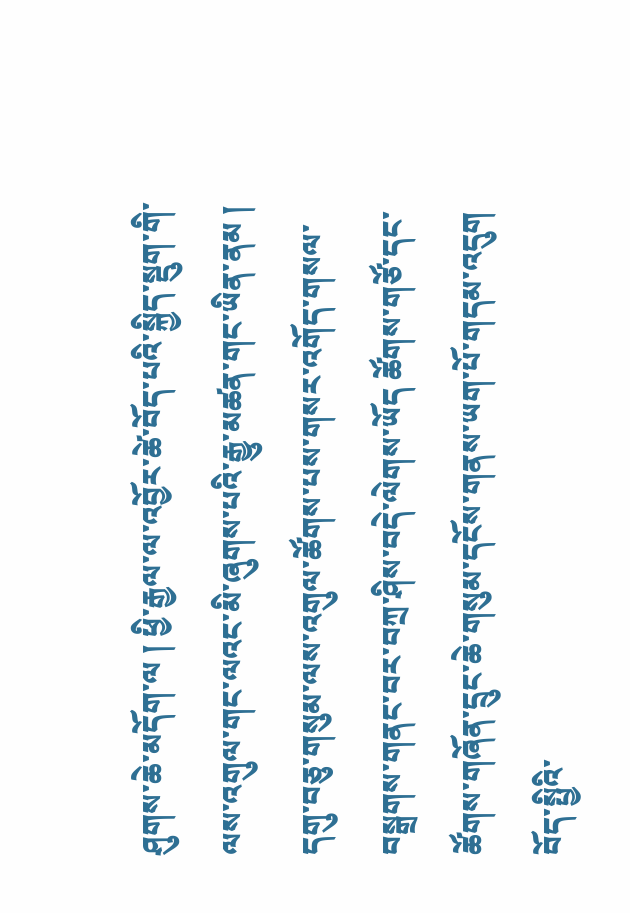ཤུགས་ཆེ་མདོག་ལ ། ཕྱི་རྒྱལ་ལ་འབྱོར་ཚེ་བོད་པའི་སྐྱིད་སྡུག་གི་ལས་འགུལ་གང་ལའང་མི་ཞུགས་པའི་རྒྱུ་མཚན་གང་ཡིན་ནམ །
དགུ་བཅུ་གསུམ་ལས་འགུལ་ཚོགས་པས་གསར་འགོད་གསལ་བསྒྲགས་གནང་བར་བཀྲ་ཤིས་བདེ་ལེགས་ཡོད ཚོགས་གཙོ་དང་ཚོགས་གཞོན་དྲུང་ཆེ་གསུམ་དངོས་གནས་ཡག་པོ་གདམ་འདུག བོད་སྤྱིའི་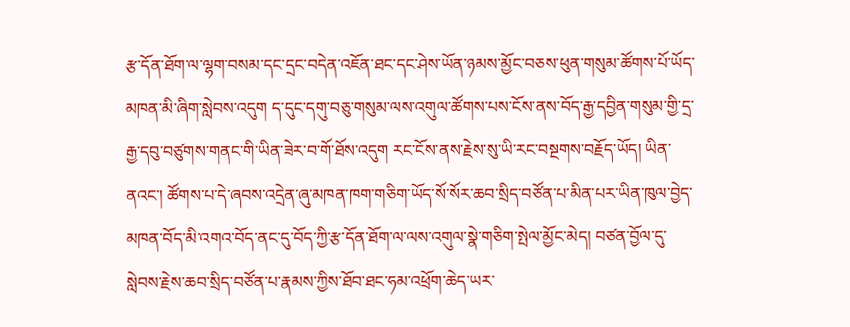རྩ་དོན་ཐོག་ལ་ལྷག་བསམ་དང་དྲང་བདེན་འཇོན་ཐང་དང་ཤེས་ཡོན་ཉམས་མྱོང་བཅས་ཕུན་གསུམ་ཚོགས་པོ་ཡོད་མཁན་མི་ཞིག་སླེབས་འདུག ད་དུང་དགུ་བཅུ་གསུམ་ལས་འགུལ་ཚོགས་པས་ངོས་ནས་བོད་རྒྱ་དབྱིན་གསུམ་གྱི་དྲ་རྒྱ་དབུ་བཙུགས་གནང་གི་ཡིན་ཟེར་བ་གོ་ཐོས་འདུག རང་ངོས་ནས་རྗེས་སུ་ཡི་རང་བསྔགས་བརྗོད་ཡོད། ཡིན་ནའང་། ཚོགས་པ་དེ་ཞབས་འདྲེན་ཞུ་མཁན་ཁག་གཅིག་ཡོད་སོ་སོར་ཆབ་སྲིད་བཙོན་པ་མིན་པར་ཡིན་ཁུལ་བྱེད་མཁན་བོད་མི་འགའ་བོད་ནང་དུ་བོད་ཀྱི་རྩ་དོན་ཐོག་ལ་ལས་འགུལ་སྣེ་གཅིག་སྤེལ་མྱོང་མེད། བཙན་བྱོལ་དུ་སླེབས་རྗེས་ཆབ་སྲིད་བཙོན་པ་རྣམས་ཀྱིས་ཐོབ་ཐང་ཧམ་འཕྲོག་ཆེད་ཡར་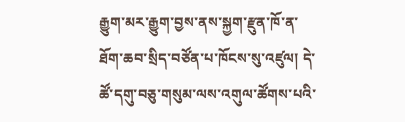རྒྱུག་མར་རྒྱུག་བྱས་ནས་སྐྱག་རྫུན་ཁོ་ན་ཐོག་ཆབ་སྲིད་བཙོན་པ་ཁོངས་སུ་འཛུལ། དེ་ཚོ་དགུ་བཅུ་གསུམ་ལས་འགུལ་ཚོགས་པའི་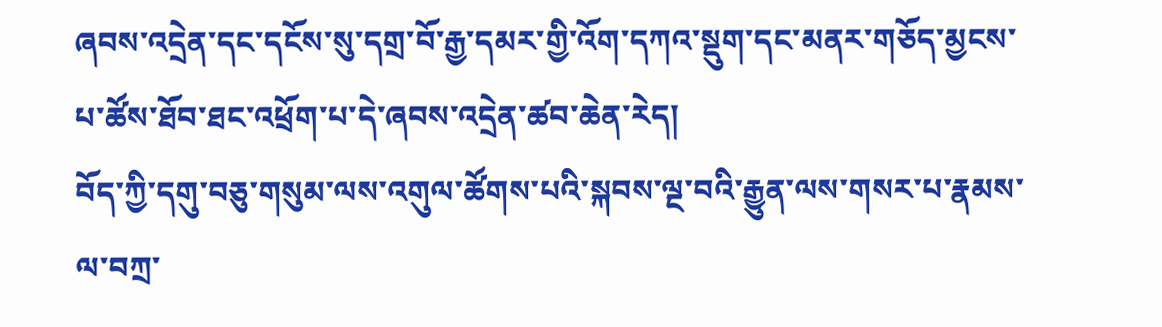ཞབས་འདྲེན་དང་དངོས་སུ་དགྲ་བོ་རྒྱ་དམར་གྱི་འོག་དཀའ་སྡུག་དང་མནར་གཅོད་མྱངས་པ་ཚོས་ཐོབ་ཐང་འཕྲོག་པ་དེ་ཞབས་འདྲེན་ཚབ་ཆེན་རེད།
བོད་ཀྱི་དགུ་བཅུ་གསུམ་ལས་འགུལ་ཚོགས་པའི་སྐབས་ལྔ་བའི་རྒྱུན་ལས་གསར་པ་རྣམས་ལ་བཀྲ་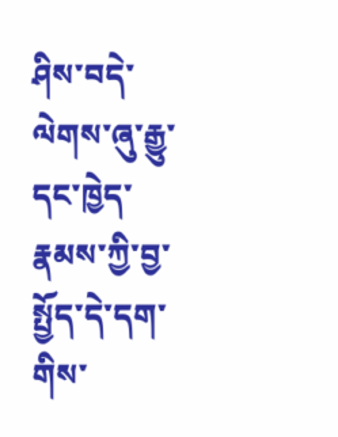ཤིས་བདེ་ལེགས་ཞུ་རྒྱུ་དང་ཁྱེད་རྣམས་ཀྱི་བྱ་སྤྱོད་དེ་དག་གིས་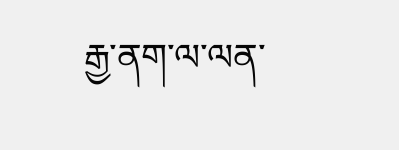རྒྱ་ནག་ལ་ལན་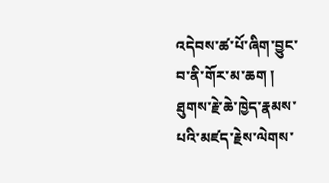འདེབས་ཚ་པོ་ཞིག་བྱུང་བ་ནི་གོར་མ་ཆག ། ཐུགས་རྗེ་ཆེ་ཁྱེད་རྣམས་པའི་མཛད་རྗེས་ལེགས་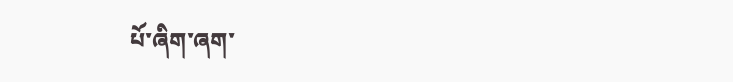པོ་ཞིག་ཞག་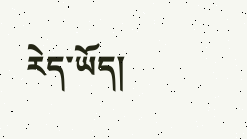རེད་ཡོད།